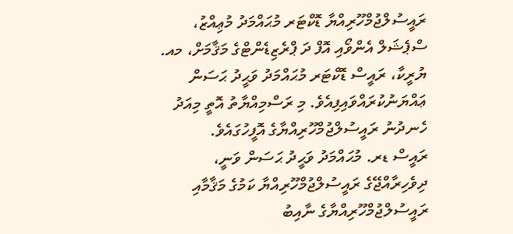ރައީސުލްޖުމްހޫރިއްޔާ ޑޮކްޓަރ މުޙައްމަދު މުޢިއްޒު، ސްޕެޝަލް އެންވޯއި އޮފް ދަ ޕްރެޒިޑެންޓްގެ މަޤާމަށް، މއ. ޔުރީކާ، ރައީސް ޑޮކްޓަރ މުޙައްމަދު ވަޙީދު ޙަސަން ޢައްޔަނުކުރައްވައިފިއެވެ. މި ރަސްމިއްޔާތު އޮތީ މިއަދު ހެނދުނު ރައީސުލްޖުމްހޫރިއްޔާގެ އޮފީހުގައެވެ.
ރައީސް ޑރ. މުޙައްމަދު ވަޙީދު ޙަސަން ވަނީ، ދިވެހިރާއްޖޭގެ ރައީސުލްޖުމްހޫރިއްޔާ ކަމުގެ މަޤާމާއި ރައީސުލްޖުމްހޫރިއްޔާގެ ނާއިބު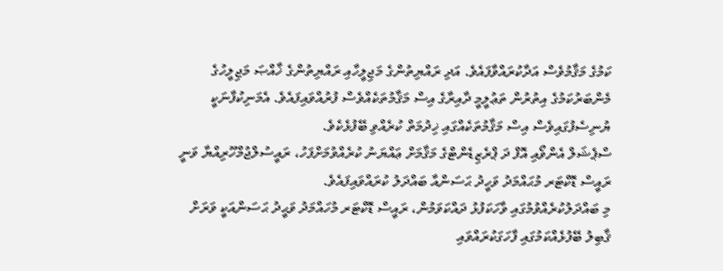ކަމުގެ މަޤާމުވެސް އަދާކުރައްވާފައެވެ. އަދި ރައްޔިތުންގެ މަޖިލީހާއި ރައްޔިތުންގެ ޚާއްޞަ މަޖިލީހުގެ މެންބަރުކަމުގެ އިތުރުން ތަޢުލީމީ ދާއިރާގެ އިސް މަޤާމުތަކެއްވެސް ފުރުއްވައިފައެވެ. އެމަނިކުފާނަކީ ޔުނިސެފުގައިވެސް އިސް މަޤާމުތަކެއްގައި ޚިދުމަތް ކުރެއްވި ބޭފުޅެކެވެ.
ސްޕެޝަލް އެންވޯއި އޮފް ދަ ޕްރެޒިޑެންޓްގެ މަޤާމަށް ޢައްޔަނު ކުރެއްވުމަށްފަހު، ރައީސުލްޖުމްހޫރިއްޔާ ވަނީ ރައީސް ޑޮކްޓަރ މުޙައްމަދު ވަހީދު ޙަސަންއާ ބައްދަލު ކުރައްވައިފައެވެ.
މި ބައްދަލުކުރެއްވުމުގައި ވާހަކަފުޅު ދައްކަވަމުން، ރައީސް ޑޮކްޓަރ މުހައްމަދު ވަޙީދު ޙަސަންއަކީ ވަރަށް ޤާބިލު ބޭފުޅެއްކަމުގައި ފާހަގަކުރައްވައި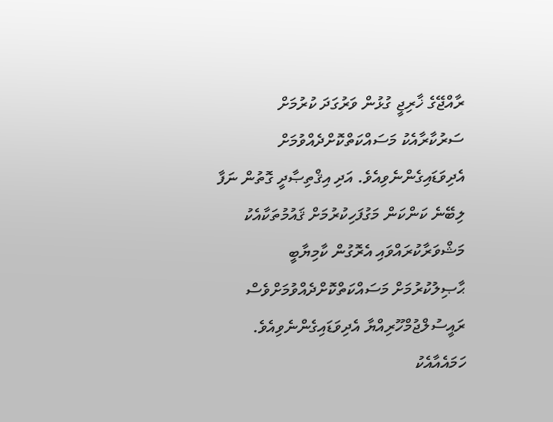ރާއްޖޭގެ ޚާރިޖީ ގުޅުން ވަރުގަދަ ކުރުމަށް ސަރުކާރާއެކު މަސައްކަތްކޮށްދެއްވުމަށް އެދިވަޑައިގެންނެވިއެވެ. އަދި އިޤްތިޞާދީ ގޮތުން ނަފާ ލިބޭނެ ކަންކަން މަގުފަހިކުރުމަށް ޤައުމުތަކާއެކު މަޝްވަރާކުރައްވައި އެރޮގުން ކާމިޔާބީ ޙާޞިލުކުރުމަށް މަސައްކަތްކޮށްދެއްވުމަށްވެސް ރައީސުލްޖުމްހޫރިއްޔާ އެދިވަޑައިގެންނެވިއެވެ. ހަމައެއާއެކު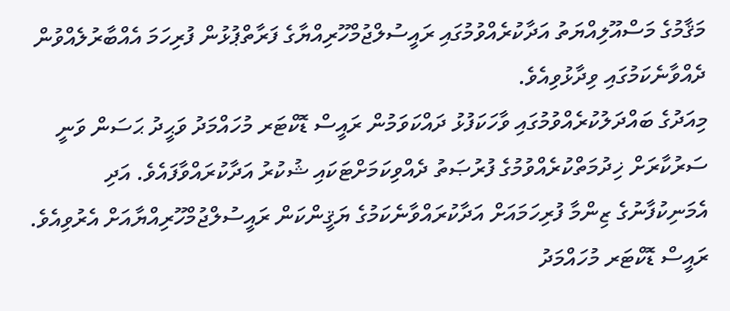މަޤާމުގެ މަސްއޫލިއްޔަތު އަދާކުރެއްވުމުގައި ރައީސުލްޖުމްހޫރިއްޔާގެ ފަރާތްޕުޅުން ފުރިހަމަ އެއްބާރުލެއްވުން ދެއްވާނެކަމުގައި ވިދާޅުވިއެވެ.
މިއަދުގެ ބައްދަލުކުރެއްވުމުގައި ވާހަކަފުޅު ދައްކަވަމުން ރައީސް ޑޮކްޓަރ މުހައްމަދު ވަޙީދު ޙަސަން ވަނީ ސަރުކާރަށް ޚިދުމަތްކުރެއްވުމުގެ ފުރުޞަތު ދެއްވިކަމަށްޓަކައި ޝުކުރު އަދާކުރައްވާފައެވެ. އަދި އެމަނިކުފާނުގެ ޒިންމާ ފުރިހަމައަށް އަދާކުރައްވާނެކަމުގެ ޔަޤީންކަން ރައީސުލްޖުމްހޫރިއްޔާއަށް އެރުވިއެވެ.
ރައީސް ޑޮކްޓަރ މުހައްމަދު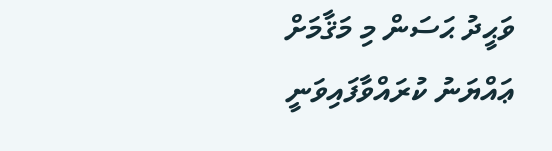ވަޙީދު ޙަސަން މި މަޤާމަށް ޢައްޔަނު ކުރައްވާފައިވަނީ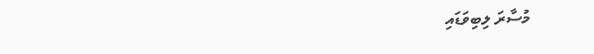މުސާރަ ލިބިވަޑައި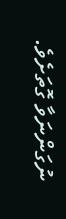ނުގަންނަވާ ގޮތަށެވެ.